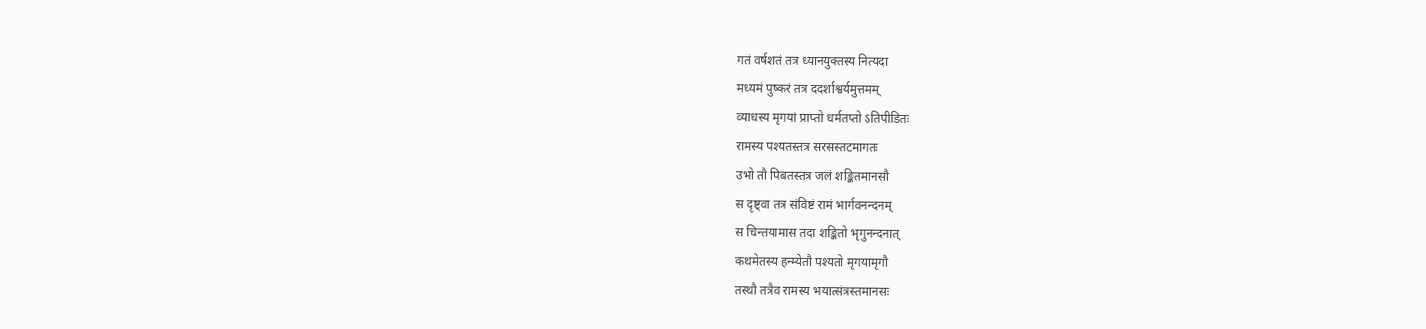गतं वर्षशतं तत्र ध्यानयुक्तस्य नित्यदा
मध्यमं पुष्करं तत्र ददर्शाश्वर्यमुत्तमम्
व्याधस्य मृगयां प्राप्तो धर्मतप्तो ऽतिपीडितः
रामस्य पश्यतस्तत्र सरसस्तटमागतः
उभो तौ पिबतस्तत्र जलं शङ्कितमानसौ
स दृष्ट्वा तत्र संविष्टं रामं भार्गवनन्दनम्
स चिन्तयामास तदा शङ्कितो भृगुनन्दनात्
कथमेतस्य हन्म्येतौ पश्यतो मृगयामृगौ
तस्थौ तत्रैव रामस्य भयात्संत्रस्तमानसः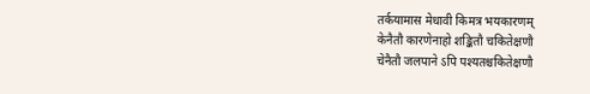तर्कयामास मेधावी किमत्र भयकारणम्
केनैतौ कारणेनाहो शङ्कितौ चकितेक्षणौ
चेनैतौ जलपाने ऽपि पश्यतश्चकितेक्षणौ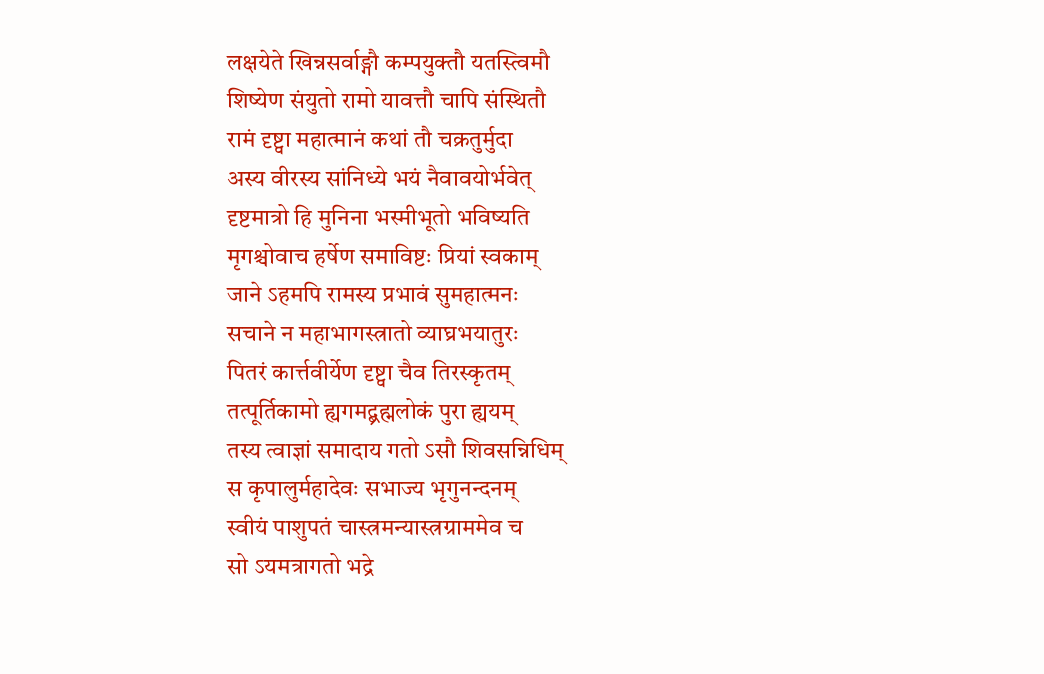लक्षयेते खिन्नसर्वाङ्गौ कम्पयुक्तौ यतस्त्विमौ
शिष्येण संयुतो रामो यावत्तौ चापि संस्थितौ
रामं दृष्ट्वा महात्मानं कथां तौ चक्रतुर्मुदा
अस्य वीरस्य सांनिध्ये भयं नैवावयोर्भवेत्
दृष्टमात्रो हि मुनिना भस्मीभूतो भविष्यति
मृगश्चोवाच हर्षेण समाविष्टः प्रियां स्वकाम्
जाने ऽहमपि रामस्य प्रभावं सुमहात्मनः
सचाने न महाभागस्त्रातो व्याघ्रभयातुरः
पितरं कार्त्तवीर्येण दृष्ट्वा चैव तिरस्कृतम्
तत्पूर्तिकामो ह्यगमद्ब्रह्मलोकं पुरा ह्ययम्
तस्य त्वाज्ञां समादाय गतो ऽसौ शिवसन्निधिम्
स कृपालुर्महादेवः सभाज्य भृगुनन्दनम्
स्वीयं पाशुपतं चास्त्रमन्यास्त्रग्राममेव च
सो ऽयमत्रागतो भद्रे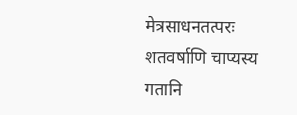मेत्रसाधनतत्परः
शतवर्षाणि चाप्यस्य गतानि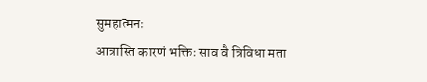सुमहात्मनः
आत्रास्ति कारणं भक्तिः साव वै त्रिविधा मता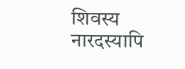शिवस्य नारदस्यापि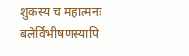शुकस्य च महात्मनः
बलेर्विभीषणस्यापि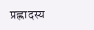प्रह्लादस्य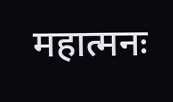महात्मनः